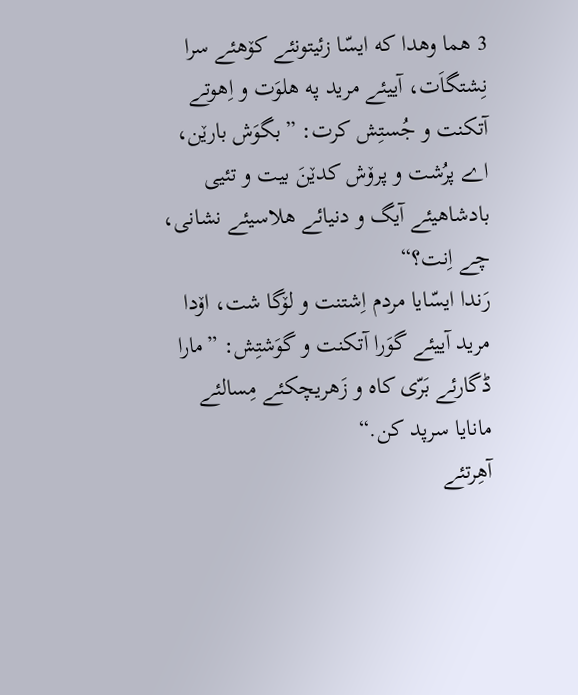3 هما وهدا که ایسّا زئیتونئے کۆهئے سرا نِشتگاَت، آییئے مرید په هلوَت و اِهوتے آتکنت و جُستِش کرت: ”بگوَش بارێن، اے پرُشت و پرۆش کدێنَ بیت و تئیی بادشاهیئے آیگ و دنیائے هلاسیئے نشانی، چے اِنت؟“
رَندا ایسّایا مردم اِشتنت و لۆگا شت، اۆدا مرید آییئے گوَرا آتکنت و گوَشتِش: ”مارا ڈگارئے بَرّی کاه و زَهریچکئے مِسالئے مانایا سرپد کن.“
آهِرتئے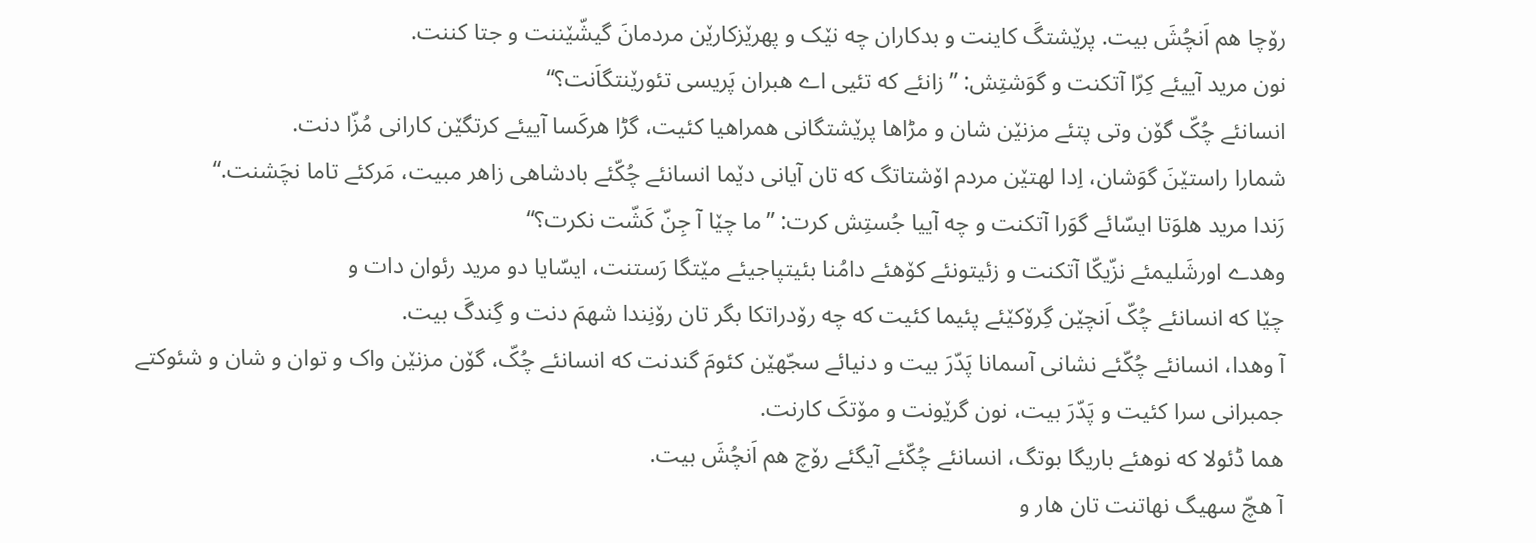رۆچا هم اَنچُشَ بیت. پرێشتگَ کاینت و بدکاران چه نێک و پهرێزکارێن مردمانَ گیشّێننت و جتا کننت.
نون مرید آییئے کِرّا آتکنت و گوَشتِش: ”زانئے که تئیی اے هبران پَریسی تئورێنتگاَنت؟“
انسانئے چُکّ گۆن وتی پتئے مزنێن شان و مڑاها پرێشتگانی همراهیا کئیت، گڑا هرکَسا آییئے کرتگێن کارانی مُزّا دنت.
شمارا راستێنَ گوَشان، اِدا لهتێن مردم اۆشتاتگ که تان آیانی دێما انسانئے چُکّئے بادشاهی زاهر مبیت، مَرکئے تاما نچَشنت.“
رَندا مرید هلوَتا ایسّائے گوَرا آتکنت و چه آییا جُستِش کرت: ”ما چێا آ جِنّ کَشّت نکرت؟“
وهدے اورشَلیمئے نزّیکّا آتکنت و زئیتونئے کۆهئے دامُنا بئیتپاجیئے مێتگا رَستنت، ایسّایا دو مرید رئوان دات و
چێا که انسانئے چُکّ اَنچێن گِرۆکێئے پئیما کئیت که چه رۆدراتکا بگر تان رۆنِندا شهمَ دنت و گِندگَ بیت.
آ وهدا، انسانئے چُکّئے نشانی آسمانا پَدّرَ بیت و دنیائے سجّهێن کئومَ گندنت که انسانئے چُکّ، گۆن مزنێن واک و توان و شان و شئوکتے جمبرانی سرا کئیت و پَدّرَ بیت، نون گرێونت و مۆتکَ کارنت.
هما ڈئولا که نوهئے باریگا بوتگ، انسانئے چُکّئے آیگئے رۆچ هم اَنچُشَ بیت.
آ هچّ سهیگ نهاتنت تان هار و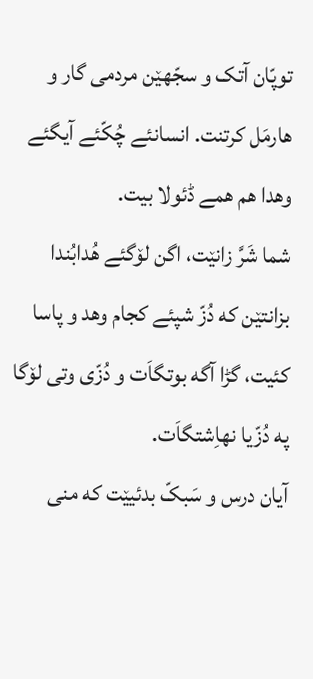توپّان آتک و سجّهێن مردمی گار و هارمَل کرتنت. انسانئے چُکّئے آیگئے وهدا هم همے ڈئولا بیت.
شما شَرَّ زانێت، اگن لۆگئے هُدابُندا بزانتێن که دُزّ شپئے کجام وهد و پاسا کئیت، گڑا آگه بوتگاَت و دُزّی وتی لۆگا په دُزّیا نهاِشتگاَت.
آیان درس و سَبکّ بدئیێت که منی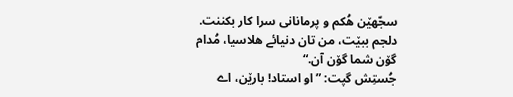سجّهێن هُکم و پرمانانی سرا کار بکننت. دلجم ببێت، من تان دنیائے هلاسیا، مُدام گۆن شما گۆن آن.“
جُستِش گپت: ”او استاد! بارێن، اے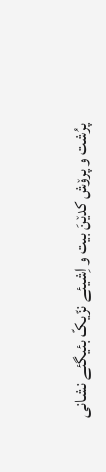پرُشت و پرۆش کدێنَ بیت و اِشیئے نزّیکّ بئیگئے نشانی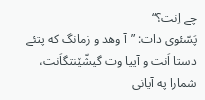چے اِنت؟“
پَسّئوی دات: ”آ وهد و زمانگ که پتئے دستا اَنت و آییا وت گیشّێنتگاَنت، شمارا په آیانی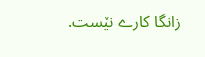زانگا کارے نێست.